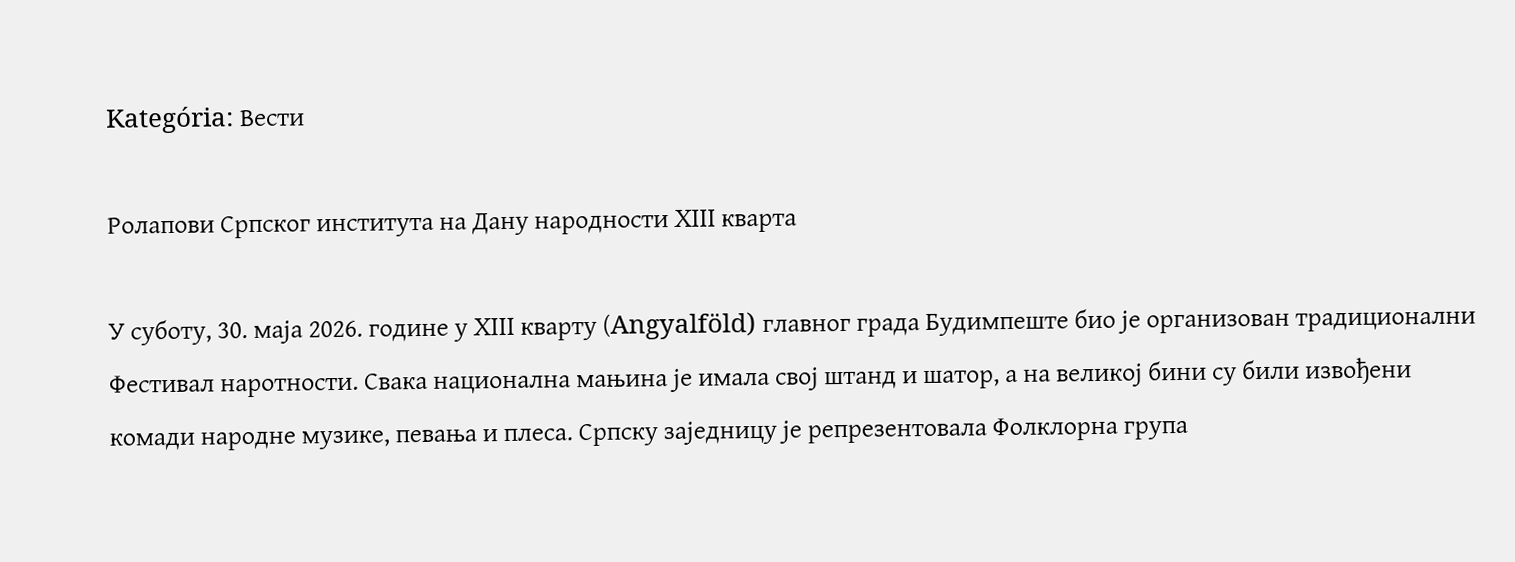Kategória: Вести

Ролапови Српског института на Дану народности XIII кварта

У суботу, 30. маја 2026. године у XIII кварту (Angyalföld) главног града Будимпеште био је организован традиционални Фестивал наротности. Свака национална мањина је имала свој штанд и шатор, а на великој бини су били извођени комади народне музике, певања и плеса. Српску заједницу је репрезентовала Фолклорна група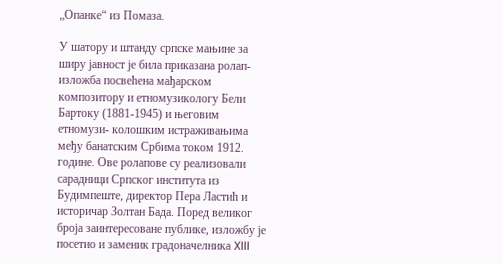„Опанке“ из Помаза.

У шатору и штанду српске мањине за ширу јавност је била приказана ролап-изложба посвећена мађарском композитору и етномузикологу Бели Бартоку (1881-1945) и његовим етномузи- колошким истраживањима међу банатским Србима током 1912. године. Ове ролапове су реализовали сарадници Српског института из Будимпеште, директор Пера Ластић и историчар Золтан Бада. Поред великог броја заинтересоване публике, изложбу је посетио и заменик градоначелника XIII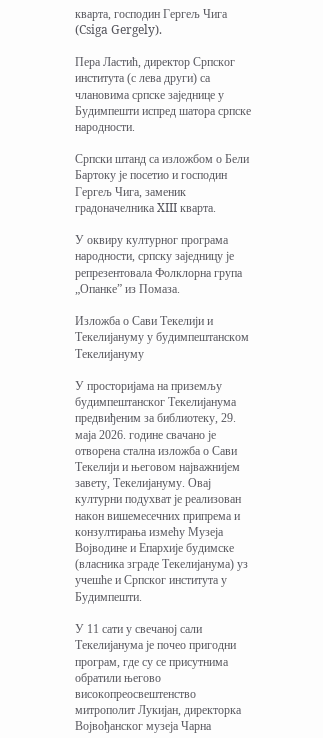кварта, господин Гергељ Чига (Csiga Gergely).

Пера Ластић, директор Српског института (с лева други) са члановима српске заједнице у Будимпешти испред шатора српске народности.

Српски штанд са изложбом о Бели Бартоку је посетио и господин Гергељ Чига, заменик градоначелника XIII кварта.

У оквиру културног програма народности, српску заједницу је репрезентовала Фолклорна група „Опанке” из Помаза.

Изложба о Сави Текелији и Текелијануму у будимпештанском Текелијануму

У просторијама на приземљу будимпештанског Текелијанума предвиђеним за библиотеку, 29. маја 2026. године свачано је отворена стална изложба о Сави Текелији и његовом најважнијем завету, Текелијануму. Овај културни подухват је реализован након вишемесечних припрема и конзултирања измећу Музеја Војводине и Епархије будимске (власника зграде Текелијанума) уз учешће и Српског института у Будимпешти.

У 11 сати у свечаној сали Текелијанума је почео пригодни програм, где су се присутнима обратили његово високопреосвештенство митрополит Лукијан, директорка Војвођанског музеја Чарна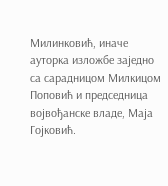Милинковић, иначе ауторка изложбе заједно са сарадницом Милкицом Поповић и председница војвођанске владе, Маја Гојковић.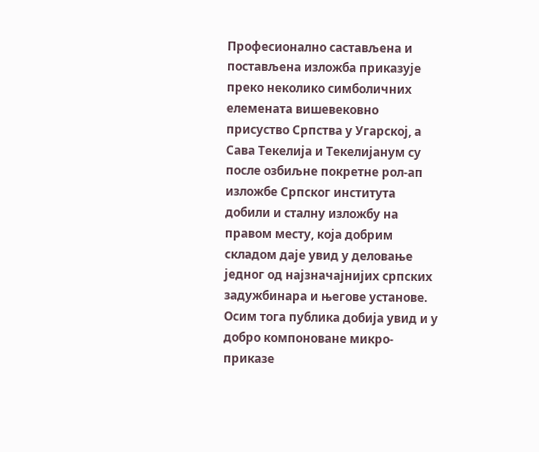Професионално састављена и постављена изложба приказује преко неколико симболичних елемената вишевековно присуство Српства у Угарској, а Сава Текелија и Текелијанум су после озбиљне покретне рол-ап изложбе Српског института добили и сталну изложбу на правом месту, која добрим складом даје увид у деловање једног од најзначајнијих српских задужбинара и његове установе. Осим тога публика добија увид и у добро компоноване микро-приказе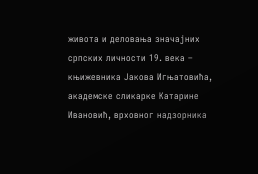живота и деловања значајних српских личности 19. века – књижевника Јакова Игњатовића, академске сликарке Катарине Ивановић, врховног надзорника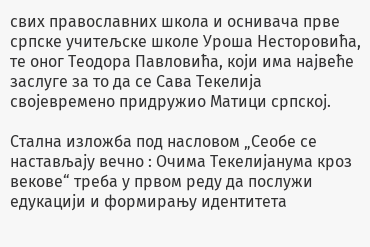свих православних школа и оснивача прве српске учитељске школе Уроша Несторовића, те оног Теодора Павловића, који има највеће заслуге за то да се Сава Текелија својевремено придружио Матици српској.

Стална изложба под насловом „Сеобе се настављају вечно : Очима Текелијанума кроз векове“ треба у првом реду да послужи едукацији и формирању идентитета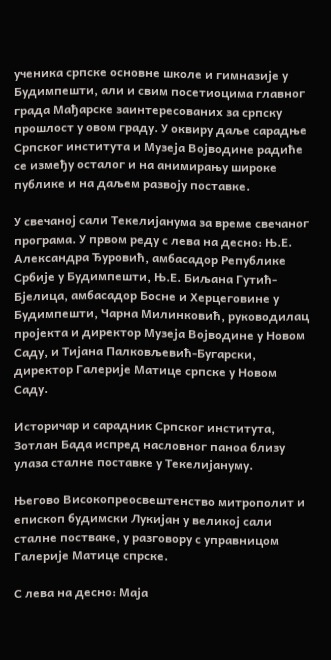ученика српске основне школе и гимназије у Будимпешти, али и свим посетиоцима главног града Мађарске заинтересованих за српску прошлост у овом граду. У оквиру даље сарадње Српског института и Музеја Војводине радиће се између осталог и на анимирању широке публике и на даљем развоју поставке.

У свечаној сали Текелијанума за време свечаног програма. У првом реду с лева на десно: Њ.Е. Александра Ђуровић, амбасадор Републике Србије у Будимпешти, Њ.Е. Биљана Гутић-Бјелица, амбасадор Босне и Херцеговине у Будимпешти, Чарна Милинковић, руководилац пројекта и директор Музеја Војводине у Новом Саду, и Тијана Палковљевић-Бугарски, директор Галерије Матице српске у Новом Саду.

Историчар и сарадник Српског института, Зотлан Бада испред насловног паноа близу улаза сталне поставке у Текелијануму.

Његово Високопреосвештенство митрополит и епископ будимски Лукијан у великој сали сталне постваке, у разговору с управницом Галерије Матице спрске.

С лева на десно: Маја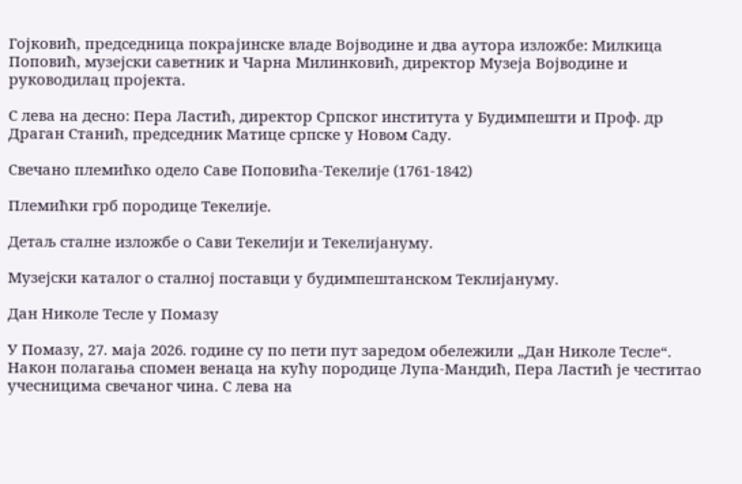Гојковић, председница покрајинске владе Војводине и два аутора изложбе: Милкица Поповић, музејски саветник и Чарна Милинковић, директор Музеја Војводине и руководилац пројекта.

С лева на десно: Пера Ластић, директор Српског института у Будимпешти и Проф. др Драган Станић, председник Матице српске у Новом Саду.

Свечано племићко одело Саве Поповића-Текелије (1761-1842)

Племићки грб породице Текелије.

Детаљ сталне изложбе о Сави Текелији и Текелијануму.

Музејски каталог о сталној поставци у будимпештанском Теклијануму.

Дан Николе Тесле у Помазу

У Помазу, 27. маја 2026. године су по пети пут заредом обележили „Дан Николе Тесле“. Након полагања спомен венаца на кућу породице Лупа-Мандић, Пера Ластић је честитао учесницима свечаног чина. С лева на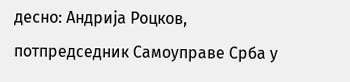десно: Андрија Роцков, потпредседник Самоуправе Срба у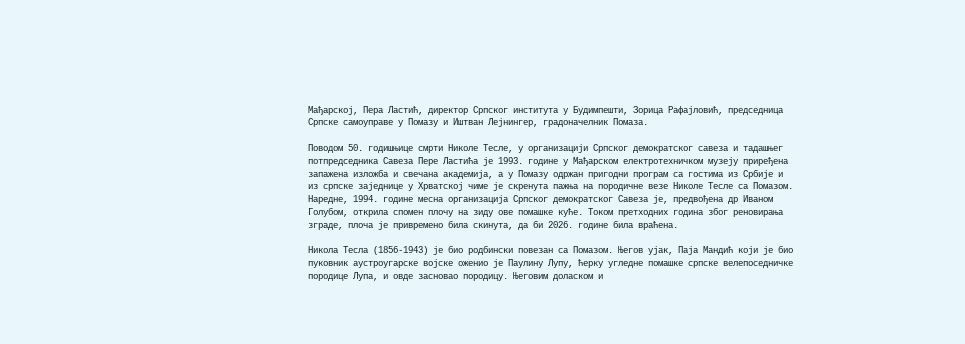Мађарској, Пера Ластић, директор Српског института у Будимпешти, Зорица Рафајловић, председница Српске самоуправе у Помазу и Иштван Лејнингер, градоначелник Помаза.

Поводом 50. годишњице смрти Николе Тесле, у организацији Српског демократског савеза и тадашњег потпредседника Савеза Пере Ластића је 1993. године у Мађарском електротехничком музеју приређена запажена изложба и свечана академија, а у Помазу одржан пригодни програм са гостима из Србије и из српске заједнице у Хрватској чиме је скренута пажња на породичне везе Николе Тесле са Помазом. Наредне, 1994. године месна организација Српског демократског Савеза је, предвођена др Иваном Голубом, открила спомен плочу на зиду ове помашке куће. Током претходних година због реновирања зграде, плоча је привремено била скинута, да би 2026. године била враћена.

Никола Тесла (1856-1943) је био родбински повезан са Помазом. Његов ујак, Паја Мандић који је био пуковник аустроугарске војске оженио је Паулину Лупу, ћерку угледне помашке српске велепоседничке породице Лупа, и овде засновао породицу. Његовим доласком и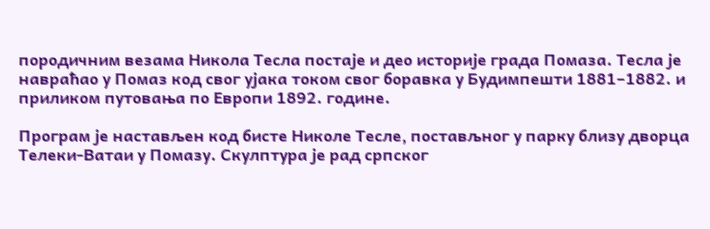породичним везама Никола Тесла постаје и део историје града Помаза. Тесла је навраћао у Помаз код свог ујака током свог боравка у Будимпешти 1881–1882. и приликом путовања по Европи 1892. године.

Програм је настављен код бисте Николе Тесле, постављног у парку близу дворца Телеки-Ватаи у Помазу. Скулптура је рад српског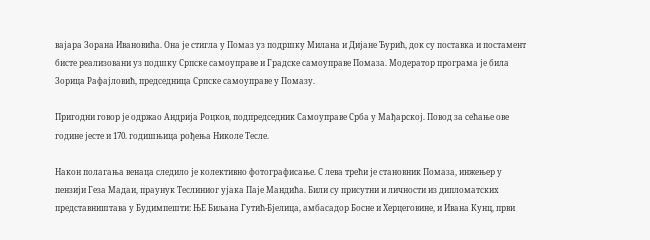вајара Зорана Ивановића. Она је стигла у Помаз уз подршку Милана и Дијане Ђурић, док су поставка и постамент бисте реализовани уз подшку Српске самоуправе и Градске самоуправе Помаза. Модератор програма је била Зорица Рафајловић, председница Српске самоуправе у Помазу.

Пригодни говор је одржао Андрија Роцков, подпредседник Самоуправе Срба у Мађарској. Повод за сећање ове године јесте и 170. годишњица рођења Николе Тесле.

Након полагања венаца следило је колективно фотографисање. С лева трећи је становник Помаза, инжењер у пензији Геза Мадаи, праунук Теслиниог ујака Паје Мандића. Били су присутни и личности из дипломатских представништава у Будимпешти: ЊЕ Биљана Гутић-Бјелица, амбасадор Босне и Херцеговине, и Ивана Кунц, први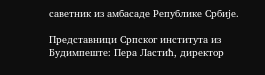саветник из амбасаде Републике Србије.

Представници Српског института из Будимпеште: Пера Ластић, директор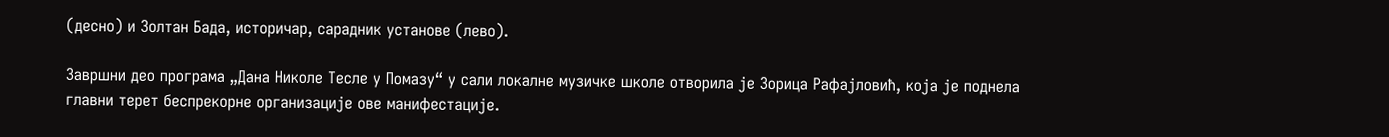(десно) и Золтан Бада, историчар, сарадник установе (лево).

Завршни део програма „Дана Николе Тесле у Помазу“ у сали локалне музичке школе отворила је Зорица Рафајловић, која је поднела главни терет беспрекорне организације ове манифестације.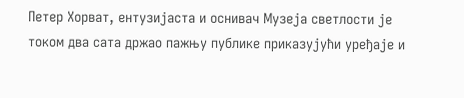Петер Хорват, ентузијаста и оснивач Музеја светлости је током два сата држао пажњу публике приказујући уређаје и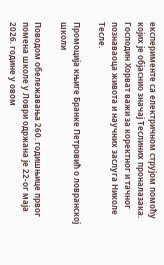експерименте са електричном струјом помоћу којих је објаснио значај Теслиних проналазака. Господин Хорват важи за коректног и тачног познаваоца живота и научних заслуга Николе Тесле.

Промоција књиге Бранке Петровић о ловранској школи

Поводом обележавања 260. годишњице првог помена школе у Ловри одржана је 22-ог маја 2026. године у овом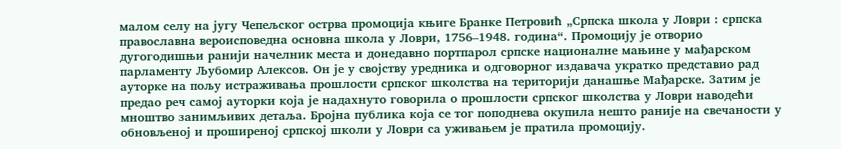малом селу на југу Чепељског острва промоција књиге Бранке Петровић „Српска школа у Ловри : српска православна вероисповедна основна школа у Ловри, 1756–1948. година“. Промоцију је отворио дугогодишњи ранији начелник места и донедавно портпарол српске националне мањине у мађарском парламенту Љубомир Алексов. Он је у својству уредника и одговорног издавача укратко представио рад ауторке на пољу истраживања прошлости српског школства на територији данашње Мађарске. Затим је предао реч самој ауторки која је надахнуто говорила о прошлости српског школства у Ловри наводећи мноштво занимљивих детаља. Бројна публика која се тог поподнева окупила нешто раније на свечаности у обновљеној и проширеној српској школи у Ловри са уживањем је пратила промоцију.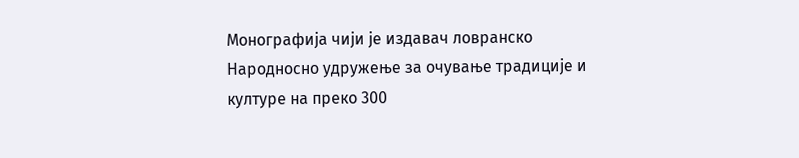Монографија чији је издавач ловранско Народносно удружење за очување традиције и културе на преко 300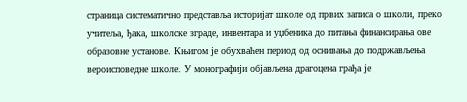страница систематично представља историјат школе од првих записа о школи, преко учитеља, ђака, школске зграде, инвентара и уџбеника до питања финансирања ове образовне установе. Књигом је обухваћен период од оснивања до подржављења вероисповедне школе. У монографији објављена драгоцена грађа је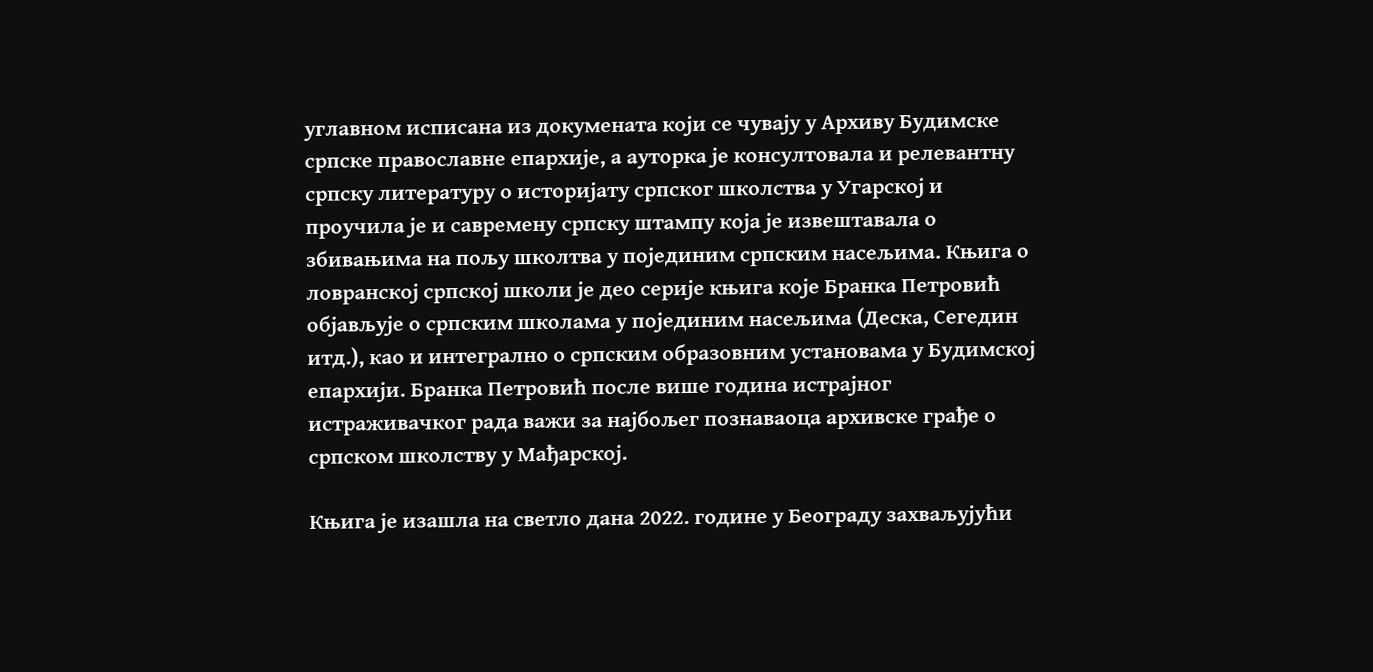углавном исписана из докумената који се чувају у Архиву Будимске српске православне епархије, а ауторка је консултовала и релевантну српску литературу о историјату српског школства у Угарској и проучила је и савремену српску штампу која је извештавала о збивањима на пољу школтва у појединим српским насељима. Књига о ловранској српској школи је део серије књига које Бранка Петровић објављује о српским школама у појединим насељима (Деска, Сегедин итд.), као и интегрално о српским образовним установама у Будимској епархији. Бранка Петровић после више година истрајног истраживачког рада важи за најбољег познаваоца архивске грађе о српском школству у Мађарској.

Књига је изашла на светло дана 2022. године у Београду захваљујући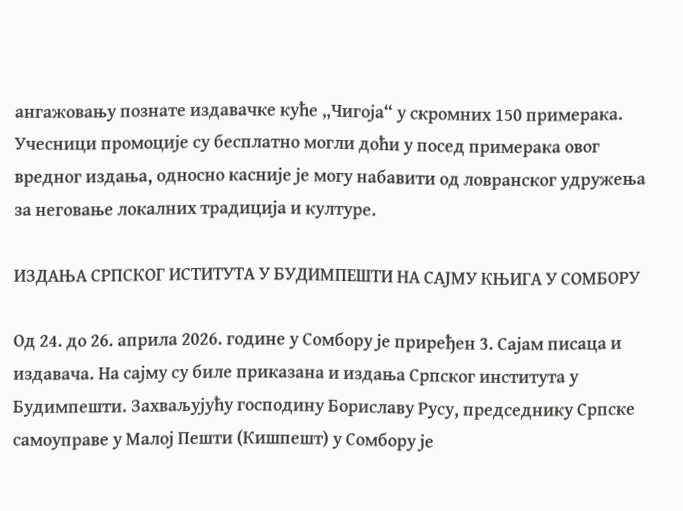ангажовању познате издавачке куће „Чигоја“ у скромних 150 примерака. Учесници промоције су бесплатно могли доћи у посед примерака овог вредног издања, односно касније је могу набавити од ловранског удружења за неговање локалних традиција и културе.

ИЗДАЊА СРПСКОГ ИСТИТУТА У БУДИМПЕШТИ НА САЈМУ КЊИГА У СОМБОРУ

Од 24. до 26. априла 2026. године у Сомбору је приређен 3. Сајам писаца и издавача. На сајму су биле приказана и издања Српског института у Будимпешти. Захваљујућу господину Бориславу Русу, председнику Српске самоуправе у Малој Пешти (Кишпешт) у Сомбору је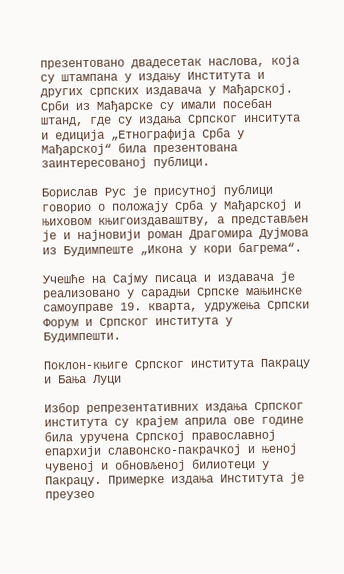презентовано двадесетак наслова, која су штампана у издању Института и других српских издавача у Мађарској. Срби из Мађарске су имали посебан штанд, где су издања Српског инситута и едиција „Етнографија Срба у Мађарској“ била презентована заинтересованој публици.

Борислав Рус је присутној публици говорио о положају Срба у Мађарској и њиховом књигоиздаваштву, а представљен је и најновији роман Драгомира Дујмова из Будимпеште „Икона у кори багрема“.

Учешће на Сајму писаца и издавача је реализовано у сарадњи Српске мањинске самоуправе 19. кварта, удружења Српски Форум и Српског института у Будимпешти.

Поклон-књиге Српског института Пакрацу и Бања Луци

Избор репрезентативних издања Српског института су крајем априла ове године била уручена Српској православној епархији славонско-пакрачкој и њеној чувеној и обновљеној билиотеци у Пакрацу. Примерке издања Института је преузео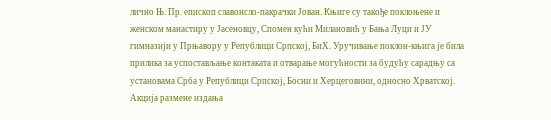лично Њ. Пр. епископ славонсло-пакрачки Јован. Књиге су такође поклоњене и женском манастиру у Јасеновцу, Спомен кући Милановић у Бања Луци и ЈУ гимназији у Прњавору у Републици Српској, БиХ. Уручивање поклон-књига је била прилика за успостављање контаката и отварање могућности за будућу сарадњу са установама Срба у Републици Српској, Босни и Херцеговини, односно Хрватској. Акција размене издања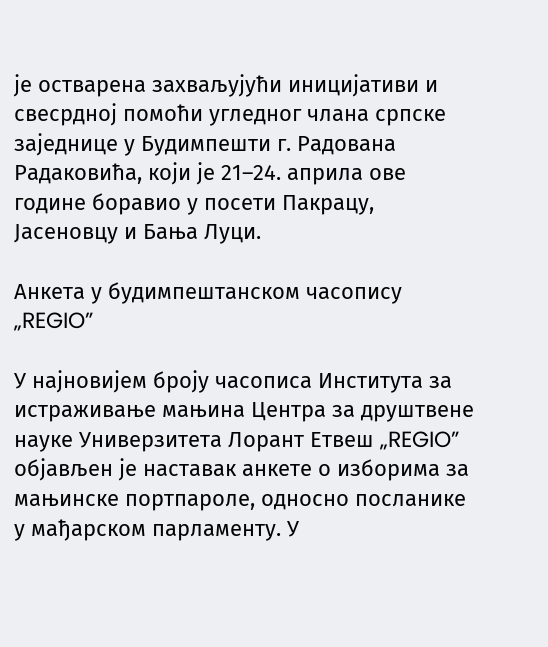је остварена захваљујући иницијативи и свесрдној помоћи угледног члана српске заједнице у Будимпешти г. Радована Радаковића, који је 21–24. априла ове године боравио у посети Пакрацу, Јасеновцу и Бања Луци.

Анкета у будимпештанском часопису „REGIO”

У најновијем броју часописа Института за истраживање мањина Центра за друштвене науке Универзитета Лорант Етвеш „REGIO” објављен је наставак анкете о изборима за мањинске портпароле, односно посланике у мађарском парламенту. У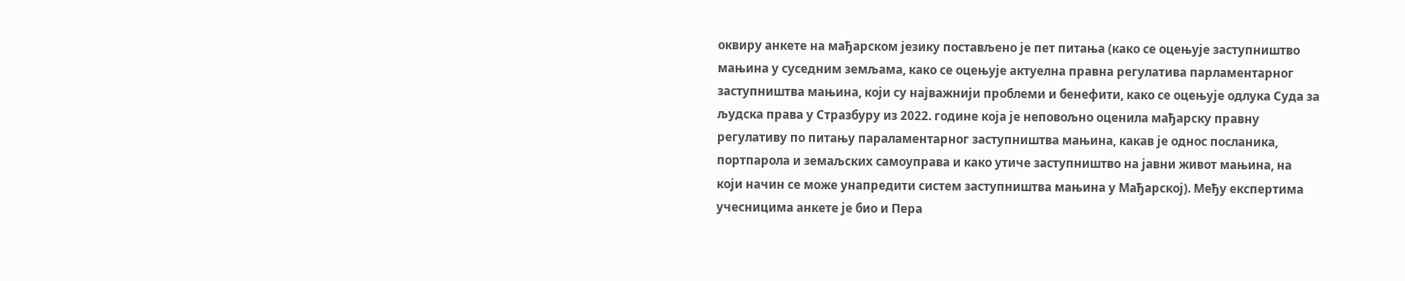оквиру анкете на мађарском језику постављено је пет питања (како се оцењује заступништво мањина у суседним земљама, како се оцењује актуелна правна регулатива парламентарног заступништва мањина, који су најважнији проблеми и бенефити, како се оцењује одлука Суда за људска права у Стразбуру из 2022. године која је неповољно оценила мађарску правну регулативу по питању параламентарног заступништва мањина, какав је однос посланика, портпарола и земаљских самоуправа и како утиче заступништво на јавни живот мањина, на који начин се може унапредити систем заступништва мањина у Мађарској). Међу експертима учесницима анкете је био и Пера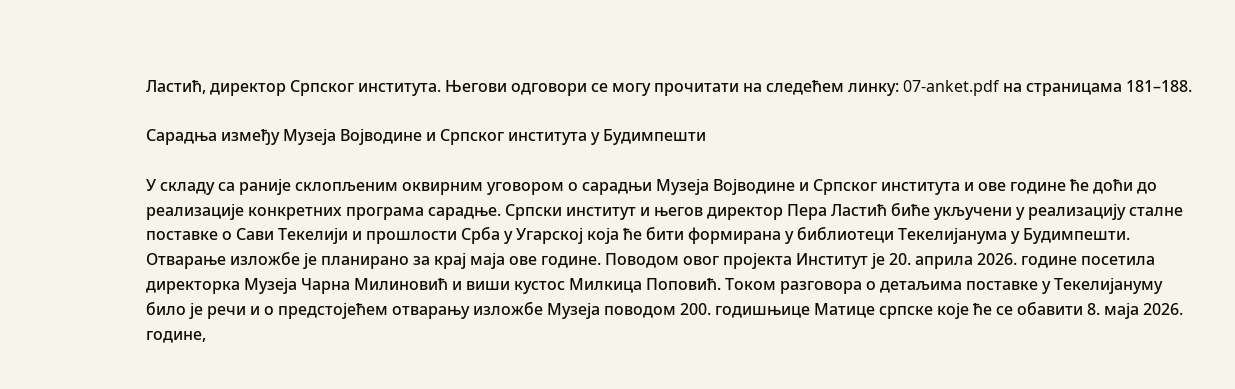Ластић, директор Српског института. Његови одговори се могу прочитати на следећем линку: 07-anket.pdf на страницама 181–188.

Сарадња између Музеја Војводине и Српског института у Будимпешти

У складу са раније склопљеним оквирним уговором о сарадњи Музеја Војводине и Српског института и ове године ће доћи до реализације конкретних програма сарадње. Српски институт и његов директор Пера Ластић биће укључени у реализацију сталне поставке о Сави Текелији и прошлости Срба у Угарској која ће бити формирана у библиотеци Текелијанума у Будимпешти. Отварање изложбе је планирано за крај маја ове године. Поводом овог пројекта Институт је 20. априла 2026. године посетила директорка Музеја Чарна Милиновић и виши кустос Милкица Поповић. Током разговора о детаљима поставке у Текелијануму било је речи и о предстојећем отварању изложбе Музеја поводом 200. годишњице Матице српске које ће се обавити 8. маја 2026. године,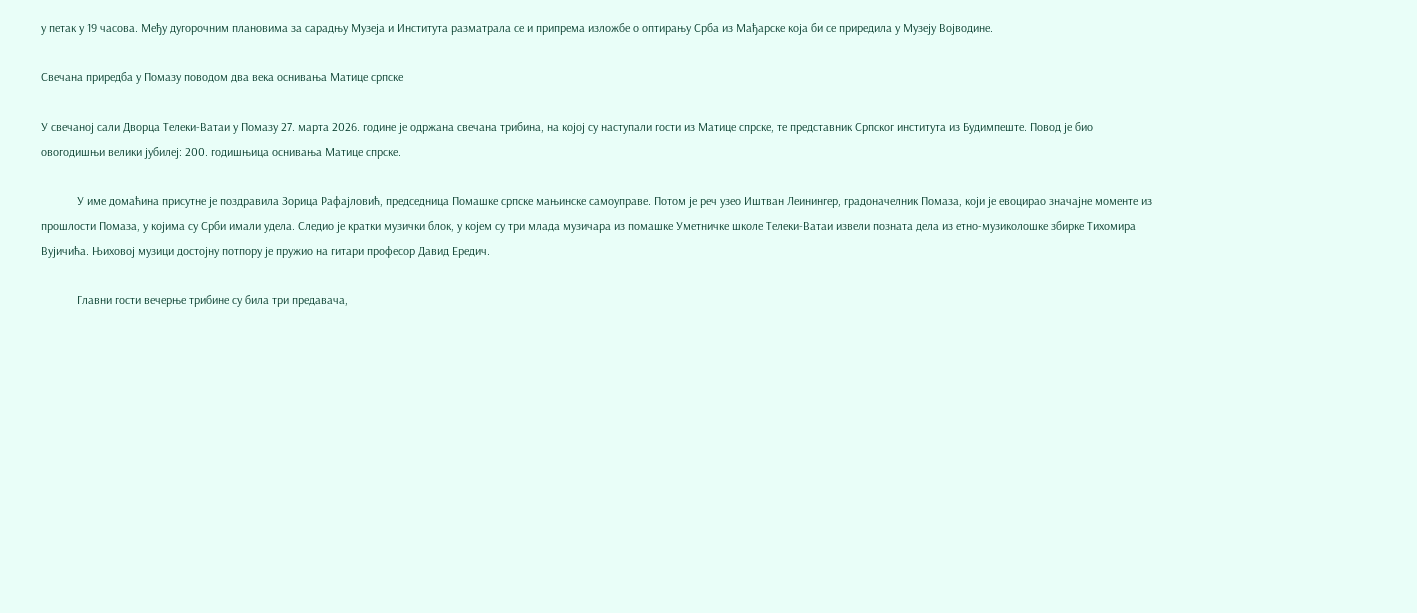у петак у 19 часова. Међу дугорочним плановима за сарадњу Музеја и Института разматрала се и припрема изложбе о оптирању Срба из Мађарске која би се приредила у Музеју Војводине.

Свечана приредба у Помазу поводом два века оснивања Матице српске

У свечаној сали Дворца Телеки-Ватаи у Помазу 27. марта 2026. године је одржана свечана трибина, на којој су наступали гости из Матице спрске, те представник Српског института из Будимпеште. Повод је био овогодишњи велики јубилеј: 200. годишњица оснивања Матице спрске.

            У име домаћина присутне је поздравила Зорица Рафајловић, председница Помашке српске мањинске самоуправе. Потом је реч узео Иштван Леинингер, градоначелник Помаза, који је евоцирао значајне моменте из прошлости Помаза, у којима су Срби имали удела. Следио је кратки музички блок, у којем су три млада музичара из помашке Уметничке школе Телеки-Ватаи извели позната дела из етно-музиколошке збирке Тихомира Вујичића. Њиховој музици достојну потпору је пружио на гитари професор Давид Ередич.

            Главни гости вечерње трибине су била три предавача,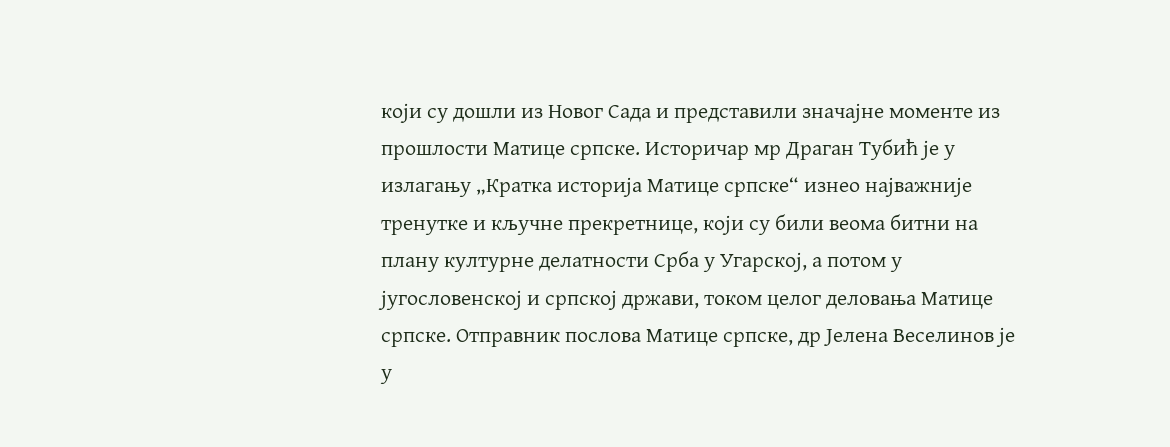који су дошли из Новог Сада и представили значајне моменте из прошлости Матице српске. Историчар мр Драган Тубић је у излагању „Кратка историја Матице српске“ изнео најважније тренутке и кључне прекретнице, који су били веома битни на плану културне делатности Срба у Угарској, а потом у југословенској и српској држави, током целог деловања Матице српске. Отправник послова Матице српске, др Јелена Веселинов је у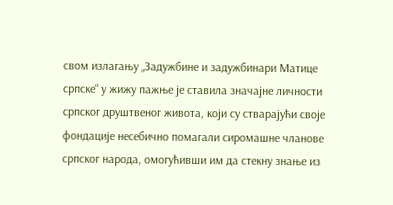свом излагању „Задужбине и задужбинари Матице српске“ у жижу пажње је ставила значајне личности српског друштвеног живота, који су стварајући своје фондације несебично помагали сиромашне чланове српског народа, омогућивши им да стекну знање из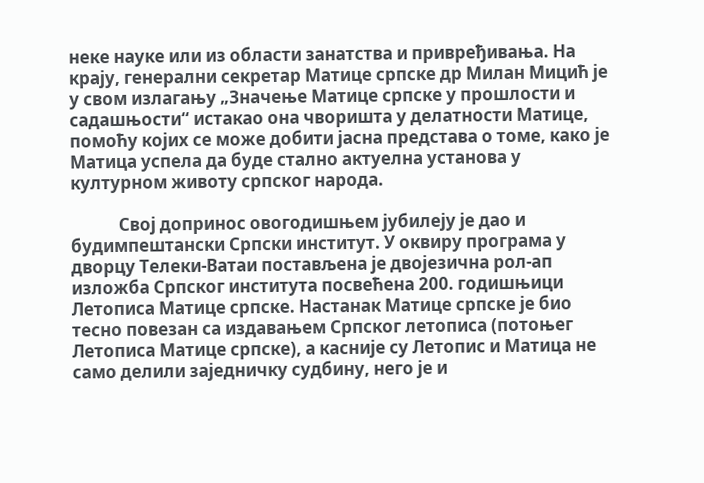неке науке или из области занатства и привређивања. На крају, генерални секретар Матице српске др Милан Мицић је у свом излагању „Значење Матице српске у прошлости и садашњости“ истакао она чворишта у делатности Матице, помоћу којих се може добити јасна представа о томе, како је Матица успела да буде стално актуелна установа у културном животу српског народа.

            Свој допринос овогодишњем јубилеју је дао и будимпештански Српски институт. У оквиру програма у дворцу Телеки-Ватаи постављена је двојезична рол-ап изложба Српског института посвећена 200. годишњици Летописа Матице српске. Настанак Матице српске је био тесно повезан са издавањем Српског летописа (потоњег Летописа Матице српске), а касније су Летопис и Матица не само делили заједничку судбину, него је и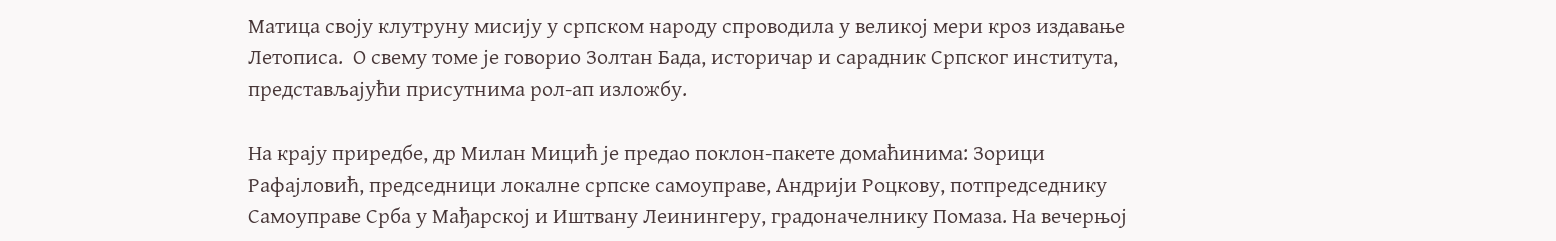Матица своју клутруну мисију у српском народу спроводила у великој мери кроз издавање Летописа.  О свему томе је говорио Золтан Бада, историчар и сарадник Српског института, представљајући присутнима рол-ап изложбу.

На крају приредбе, др Милан Мицић је предао поклон-пакете домаћинима: Зорици Рафајловић, председници локалне српске самоуправе, Андрији Роцкову, потпредседнику Самоуправе Срба у Мађарској и Иштвану Леинингеру, градоначелнику Помаза. На вечерњој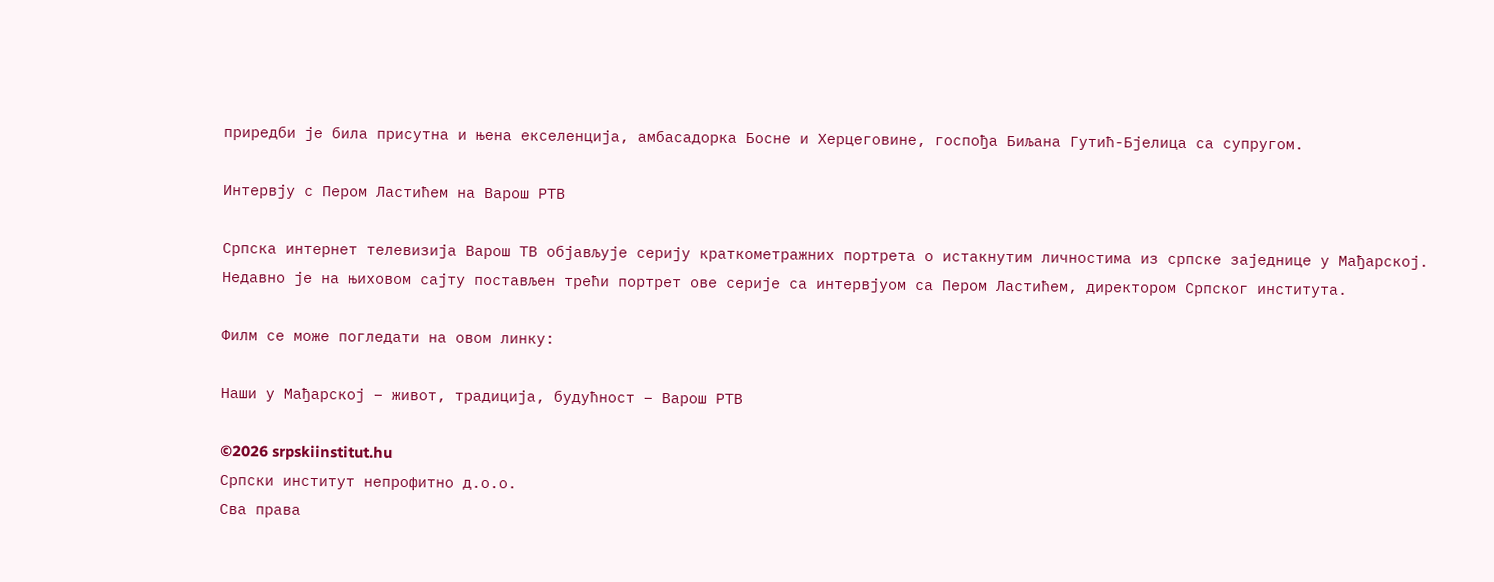приредби је била присутна и њена екселенција, амбасадорка Босне и Херцеговине, госпођа Биљана Гутић-Бјелица са супругом.

Интервју с Пером Ластићем на Варош РТВ

Српска интернет телевизија Варош ТВ објављује серију краткометражних портрета о истакнутим личностима из српске заједнице у Мађарској. Недавно је на њиховом сајту постављен трећи портрет ове серије са интервјуом са Пером Ластићем, директором Српског института.

Филм се може погледати на овом линку:

Наши у Мађарској – живот, традиција, будућност – Варош РТВ

©2026 srpskiinstitut.hu
Српски институт непрофитно д.о.о.
Сва права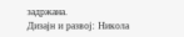задржана.
Дизајн и развој: Никола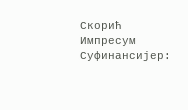Скорић Импресум
Суфинансијер: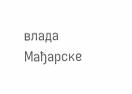влада Мађарске